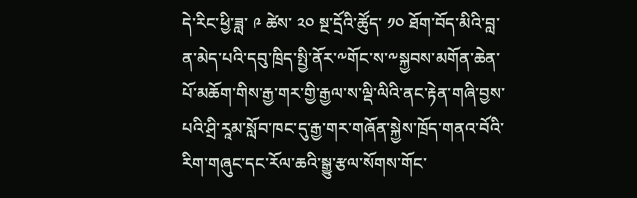དེ་རིང་ཕྱི་ཟླ་ ༩ ཚེས་ ༢༠ སྔ་དྲོའི་ཚོུད་ ༡༠ ཐོག་བོད་མིའི་བླ་ན་མེད་པའི་དབུ་ཁྲིད་སྤྱི་ནོར་༸གོང་ས་༸སྐྱབས་མགོན་ཆེན་པོ་མཆོག་གིས་རྒྱ་གར་གྱི་རྒྱལ་ས་ལྡི་ལིའི་ནང་རྟེན་གཞི་བྱས་པའི་ཤྲི་རཱམ་སློབ་ཁང་དུ་རྒྱ་གར་གཞོན་སྐྱེས་ཁྲོད་གནའ་བོའི་རིག་གཞུང་དང་རོལ་ཆའི་སྒྱུ་རྩལ་སོགས་གོང་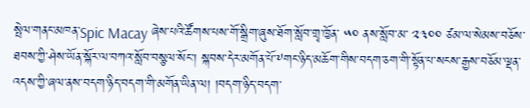སྤེལ་གནང་མཁན་Spic Macay ཞེས་པའི་ཚོགས་པས་གོ་སྒྲིག་ཞུས་ཐོག་སློབ་གྲྭ་ཁྱོན་ ༥༠ ནས་སློབ་མ་ ༢༣༠༠ ཙམ་ལ་སེམས་བཅོས་ཐབས་ཀྱི་ཤེས་ཡོན་སྐོར་ལ་བཀའ་སློབ་བསྩལ་སོང་། སྐབས་དེར་མགོན་པོ་༸གང་ཉིད་མཆོག་གིས་བདག་ཅག་གི་སྟོན་པ་སངས་རྒྱས་བཅོམ་ལྡན་འདས་ཀྱི་ཞལ་ནས་བདག་ཉིད་བདག་གི་མགོན་ཡིན་ལ། །བདག་ཉིད་བདག་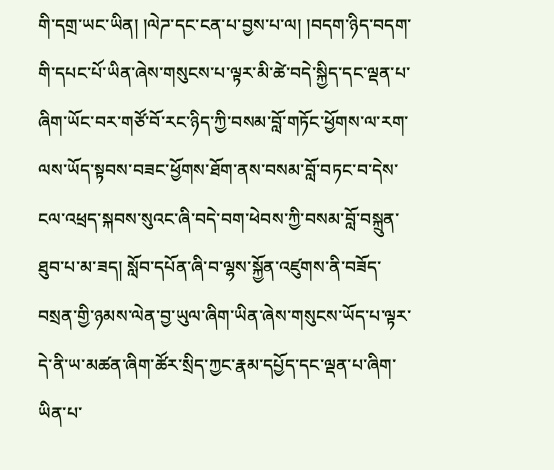གི་དགྲ་ཡང་ཡིན། །ལེཌ་དང་ངན་པ་བྱས་པ་ལ། །བདག་ཉིད་བདག་གི་དཔང་པོ་ཡིན་ཞེས་གསུངས་པ་ལྟར་མི་ཚེ་བདེ་སྐྱིད་དང་ལྡན་པ་ཞིག་ཡོང་བར་གཙོ་བོ་རང་ཉིད་ཀྱི་བསམ་བློ་གཏོང་ཕྱོགས་ལ་རག་ལས་ཡོད་སྟབས་བཟང་ཕྱོགས་ཐོག་ནས་བསམ་བློ་བཏང་བ་དེས་ངལ་འཕྲད་སྐབས་སུའང་ཞི་བདེ་བག་ཕེབས་ཀྱི་བསམ་བློ་བསྐྲུན་ཐུབ་པ་མ་ཟད། སློབ་དཔོན་ཞི་བ་ལྷས་སྐྱོན་འཛུགས་ནི་བཟོད་བསྲན་གྱི་ཉམས་ལེན་བྱ་ཡུལ་ཞིག་ཡིན་ཞེས་གསུངས་ཡོད་པ་ལྟར་དེ་ནི་ཡ་མཚན་ཞིག་ཚོར་སྲིད་ཀྱང་རྣམ་དཔྱོད་དང་ལྡན་པ་ཞིག་ཡིན་པ་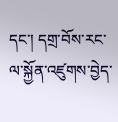དང་། དགྲ་བོས་རང་ལ་སྐྱོན་འཛུགས་བྱེད་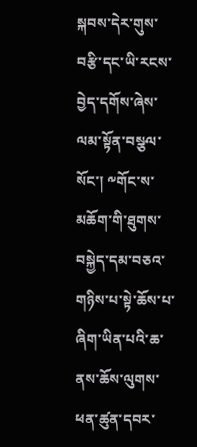སྐབས་དེར་གུས་བརྩི་དང་ཡི་རངས་བྱེད་དགོས་ཞེས་ལམ་སྟོན་བསྩལ་སོང་། ༸གོང་ས་མཆོག་གི་ཐུགས་བསྐྱེད་དམ་བཅའ་གཉིས་པ་སྟེ་ཆོས་པ་ཞིག་ཡིན་པའི་ཆ་ནས་ཆོས་ལུགས་ཕན་ཚུན་དབར་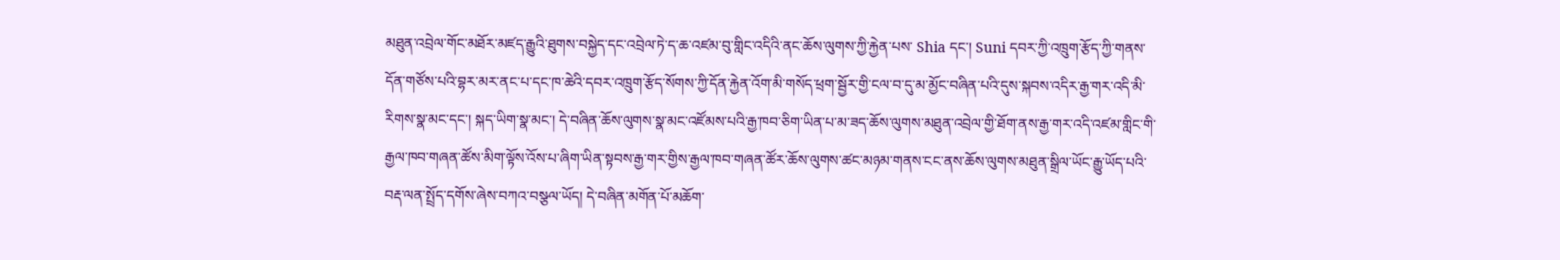མཐུན་འབྲེལ་གོང་མཐོར་མཛད་རྒྱུའི་ཐུགས་བསྐྱེད་དང་འབྲེལ་ཏེ་ད་ཆ་འཛམ་བུ་གླིང་འདིའི་ནང་ཆོས་ལུགས་ཀྱི་རྐྱེན་པས་ Shia དང་། Suni དབར་ཀྱི་འཁྲུག་རྩོད་ཀྱི་གནས་དོན་གཙོས་པའི་བྷར་མར་ནང་པ་དང་ཁ་ཆེའི་དབར་འཁྲུག་རྩོད་སོགས་ཀྱི་དོན་རྐྱེན་འོག་མི་གསོད་ཕྲག་སྦྱོར་གྱི་ངལ་བ་དུ་མ་མྱོང་བཞིན་པའི་དུས་སྐབས་འདིར་རྒྱ་གར་འདི་མི་རིགས་སྣ་མང་དང་། སྐད་ཡིག་སྣ་མང་། དེ་བཞིན་ཆོས་ལུགས་སྣ་མང་འཛོམས་པའི་རྒྱ་ཁབ་ཅིག་ཡིན་པ་མ་ཟད་ཆོས་ལུགས་མཐུན་འབྲེལ་གྱི་ཐོག་ནས་རྒྱ་གར་འདི་འཛམ་གླིང་གི་རྒྱལ་ཁབ་གཞན་ཚོས་མིག་ལྟོས་འོས་པ་ཞིག་ཡིན་སྟབས་རྒྱ་གར་གྱིས་རྒྱལ་ཁབ་གཞན་ཚོར་ཆོས་ལུགས་ཚང་མཉམ་གནས་ངང་ནས་ཆོས་ལུགས་མཐུན་སྒྲིལ་ཡོང་རྒྱུ་ཡོད་པའི་བརྡ་ལན་སྤྲོད་དགོས་ཞེས་བཀའ་བསྩལ་ཡོད། དེ་བཞིན་མགོན་པོ་མཆོག་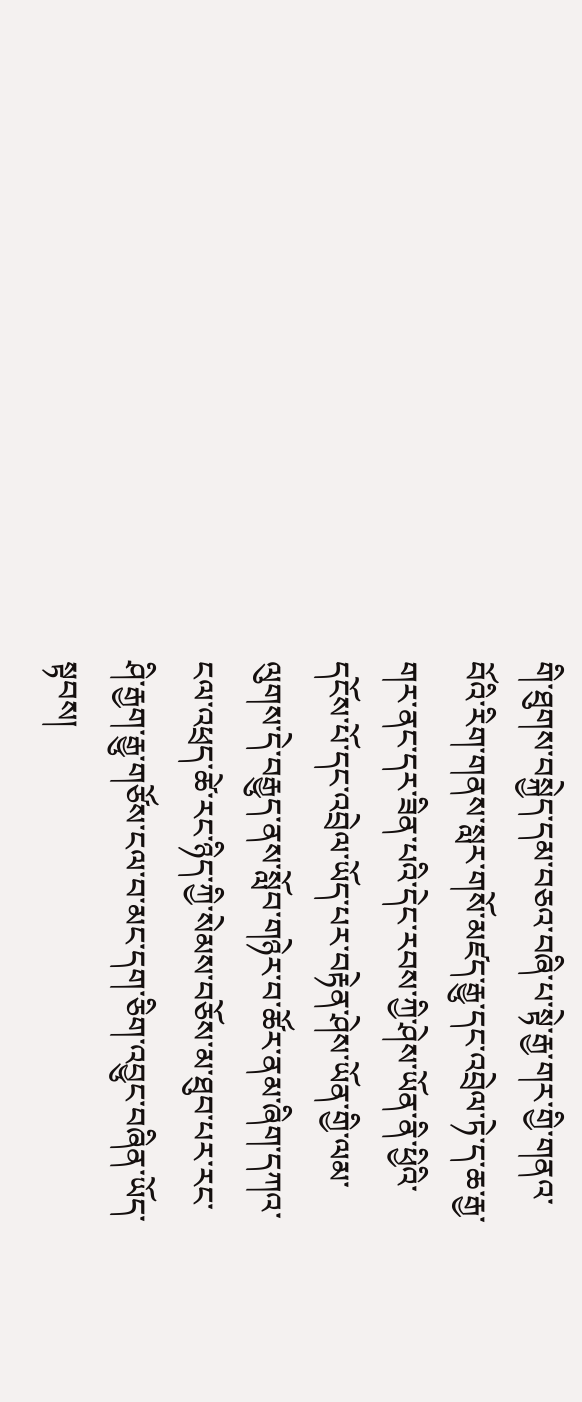གི་ཐུགས་བསྐྱེད་དམ་བཅའ་བཞི་པ་སྟེ་རྒྱ་གར་གྱི་གནའ་བོའི་རིག་གནས་སླར་གསོ་མཛད་རྒྱུ་དང་འབྲེལ་ཏེ་ད་ཆ་རྒྱ་གར་ནང་དར་ཟིན་པའི་དེང་རབས་ཀྱི་ཤེས་ཡོན་ནི་ཕྱིའི་དངོས་པོ་དང་འབྲེལ་ཡོད་པར་བརྟེན་ཤེས་ཡོན་གྱི་ལམ་ལུགས་དེ་བརྒྱུད་ནས་སློབ་གཉེར་བ་ཚོར་ནམ་ཞིག་དཀའ་ངལ་འཕྲད་ཚེ་རང་ཉིད་ཀྱི་སེམས་བཅོས་མ་ཐུབ་པར་རང་ཤི་རྒྱག་རྒྱུ་གཙོས་ངལ་བ་མང་དག་ཅིག་འབྱུང་བཞིན་ཡོད་སྟབས།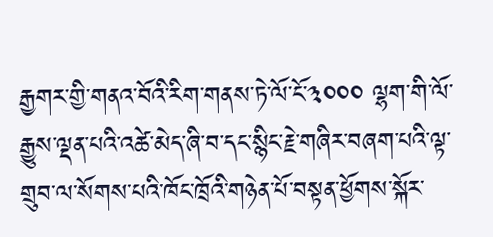རྒྱགར་གྱི་གནའ་བོའི་རིག་གནས་ཏེ་ལོ་ངོ་༣༠༠༠ ལྷག་གི་ལོ་རྒྱུས་ལྡན་པའི་འཚེ་མེད་ཞི་བ་དང་སྙིང་རྗེ་གཞིར་བཞག་པའི་ལྟ་གྲུབ་ལ་སོགས་པའི་ཁོང་ཁྲོའི་གཉེན་པོ་བསྟན་ཕྱོགས་སྐོར་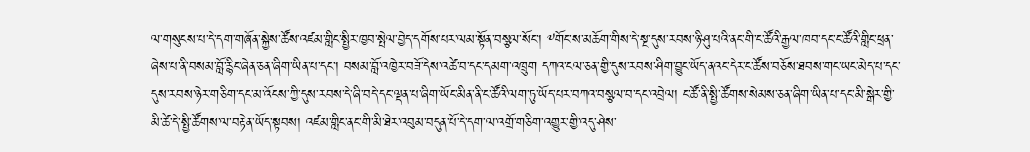ལ་གསུངས་པ་དེ་དག་གཞོན་སྐྱེས་ཚོས་འཛམ་གླིང་སྤྱིར་ཁྱབ་སྤེལ་བྱེད་དགོས་པར་ལམ་སྟོན་བསྩལ་སོང་། ༸གོང་ས་མཆོག་གིས་དེ་སྔ་དུས་རབས་ཉི་ཤུ་པའི་ནང་གི་ང་ཚོའི་རྒྱལ་ཁབ་དང་ང་ཚོའི་གླིང་ཕྲན་ཞེས་པ་ནི་བསམ་བློ་རྙིང་ཞེན་ཅན་ཞིག་ཡིན་པ་དང་། བསམ་བློ་འཁྱེར་བཟོ་དེས་འཚེ་བ་དང་དམག་འཁྲུག དཀའ་ངལ་ཅན་གྱི་དུས་རབས་ཤིག་བྱུང་ཡོད་ནའང་དེར་ང་ཚོས་བཅོས་ཐབས་གང་ཡང་མེད་པ་དང་དུས་རབས་ཉེར་གཅིག་དང་མ་འོངས་ཀྱི་དུས་རབས་དེ་ཞི་བདེ་དང་ལྡན་པ་ཞིག་ཡོང་མིན་ནི་ང་ཚོའི་ལག་ཏུ་ཡོད་པར་བཀའ་བསྩལ་བ་དང་འབྲེལ། ང་ཚོ་ནི་སྤྱི་ཚོགས་སེམས་ཅན་ཞིག་ཡིན་པ་དང་མི་སྒེར་གྱི་མི་ཚེ་དེ་སྤྱི་ཚོགས་ལ་བརྟེན་ཡོད་སྟབས། འཛམ་གླིང་ནང་གི་མི་ཐེར་འབུམ་བདུན་པོ་དེ་དག་ལ་འགྲོ་གཅིག་འགྱུར་གྱི་འདུ་ཤེས་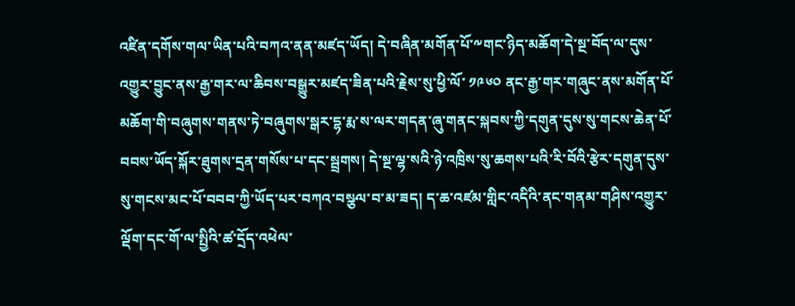འཛིན་དགོས་གལ་ཡིན་པའི་བཀའ་ནན་མཛད་ཡོད། དེ་བཞིན་མགོན་པོ་༸གང་ཉིད་མཆོག་དེ་སྔ་བོད་ལ་དུས་འགྱུར་བྱུང་ནས་རྒྱ་གར་ལ་ཆིབས་བསྒྱུར་མཛད་ཟིན་པའི་རྗེས་སུ་ཕྱི་ལོ་ ༡༩༦༠ ནང་རྒྱ་གར་གཞུང་ནས་མགོན་པོ་མཆོག་གི་བཞུགས་གནས་ཏེ་བཞུགས་སྒར་དྷ་རྨ་ས་ལར་གདན་ཞུ་གནང་སྐབས་ཀྱི་དགུན་དུས་སུ་གངས་ཆེན་པོ་བབས་ཡོད་སྐོར་ཐུགས་དྲན་གསོས་པ་དང་སྦྲགས། དེ་སྔ་ལྷ་སའི་ཉེ་འཁྲིས་སུ་ཆགས་པའི་རི་བོའི་རྩེར་དགུན་དུས་སུ་གངས་མང་པོ་བབབ་ཀྱི་ཡོད་པར་བཀའ་བསྩལ་བ་མ་ཟད། ད་ཆ་འཛམ་གླིང་འདིའི་ནང་གནམ་གཤིས་འགྱུར་ལྡོག་དང་གོ་ལ་སྤྱིའི་ཚ་དྲོད་འཕེལ་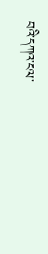བའི་དཀའ་ངལ་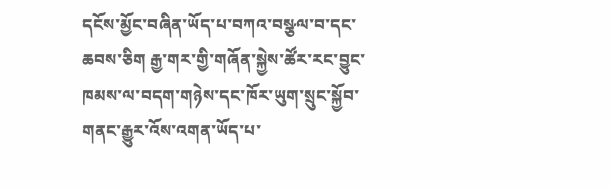དངོས་མྱོང་བཞིན་ཡོད་པ་བཀའ་བསྩལ་བ་དང་ཆབས་ཅིག རྒྱ་གར་གྱི་གཞོན་སྐྱེས་ཚོར་རང་བྱུང་ཁམས་ལ་བདག་གཉེས་དང་ཁོར་ཡུག་སྲུང་སྐྱོབ་གནང་རྒྱུར་འོས་འགན་ཡོད་པ་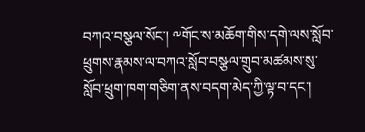བཀའ་བསྩལ་སོང་། ༸གོང་ས་མཆོག་གིས་དགེ་ལས་སློབ་ཕྲུགས་རྣམས་ལ་བཀའ་སློབ་བསྩལ་གྲུབ་མཚམས་སུ་སློབ་ཕྲུག་ཁག་གཅིག་ནས་བདག་མེད་ཀྱི་ལྟ་བ་དང་།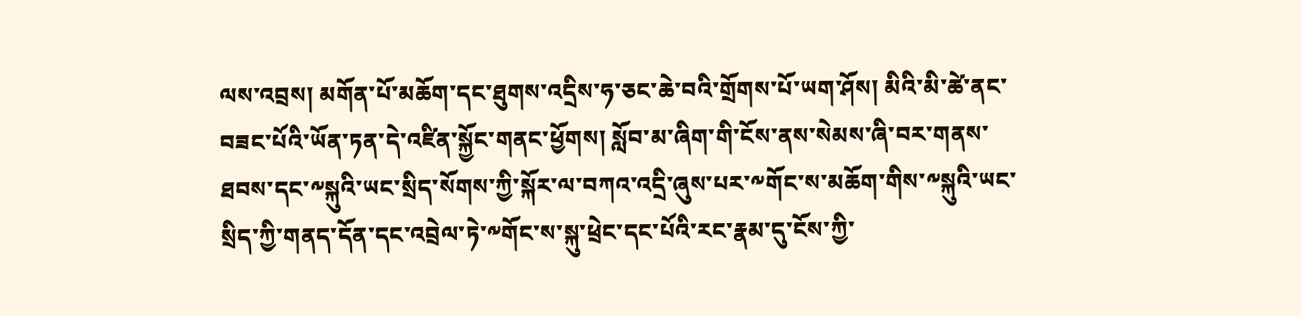ལས་འབྲས། མགོན་པོ་མཆོག་དང་ཐུགས་འདྲིས་ཧ་ཅང་ཆེ་བའི་གྲོགས་པོ་ཡག་ཤོས། མིའི་མི་ཚེ་ནང་བཟང་པོའི་ཡོན་ཏན་དེ་འཛིན་སྐྱོང་གནང་ཕྱོགས། སློབ་མ་ཞིག་གི་ངོས་ནས་སེམས་ཞི་བར་གནས་ཐབས་དང་༸སྐུའི་ཡང་སྲིད་སོགས་ཀྱི་སྐོར་ལ་བཀའ་འདྲི་ཞུས་པར་༸གོང་ས་མཆོག་གིས་༸སྐུའི་ཡང་སྲིད་ཀྱི་གནད་དོན་དང་འབྲེལ་ཏེ་༸གོང་ས་སྐུ་ཕྲེང་དང་པོའི་རང་རྣམ་དུ་ངོས་ཀྱི་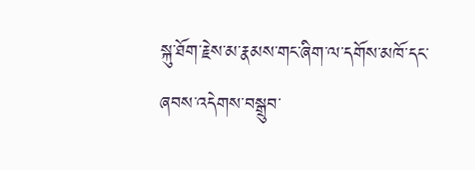སྐུ་ཐོག་རྗེས་མ་རྣམས་གང་ཞིག་ལ་དགོས་མཁོ་དང་ཞབས་འདེགས་བསྒྲུབ་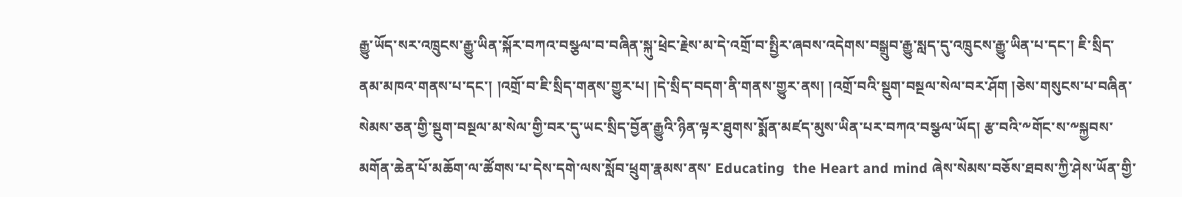རྒྱུ་ཡོད་སར་འཁྲུངས་རྒྱུ་ཡིན་སྐོར་བཀའ་བསྩལ་བ་བཞིན་སྐུ་ཕྲེང་རྗེས་མ་དེ་འགྲོ་བ་སྤྱིར་ཞབས་འདེགས་བསྒྲུབ་རྒྱུ་སླད་དུ་འཁྲུངས་རྒྱུ་ཡིན་པ་དང་། ཇི་སྲིད་ནམ་མཁའ་གནས་པ་དང་། །འགྲོ་བ་ཇི་སྲིད་གནས་གྱུར་པ། །དེ་སྲིད་བདག་ནི་གནས་གྱུར་ནས། །འགྲོ་བའི་སྡུག་བསྔལ་སེལ་བར་ཤོག །ཅེས་གསུངས་པ་བཞིན་སེམས་ཅན་གྱི་སྡུག་བསྔལ་མ་སེལ་གྱི་བར་དུ་ཡང་སྲིད་བྱོན་རྒྱུའི་ཉིན་ལྟར་ཐུགས་སྨོན་མཛད་མུས་ཡིན་པར་བཀའ་བསྩལ་ཡོད། རྩ་བའི་༸གོང་ས་༸སྐྱབས་མགོན་ཆེན་པོ་མཆོག་ལ་ཚོགས་པ་དེས་དགེ་ལས་སློབ་ཕྲུག་རྣམས་ནས་ Educating  the Heart and mind ཞེས་སེམས་བཅོས་ཐབས་ཀྱི་ཤེས་ཡོན་གྱི་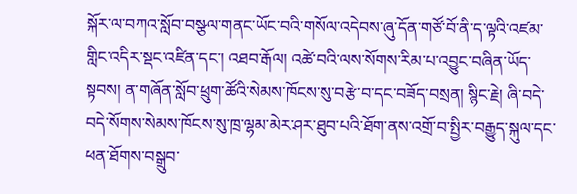སྐོར་ལ་བཀའ་སློབ་བསྩལ་གནང་ཡོང་བའི་གསོལ་འདེབས་ཞུ་དོན་གཙོ་བོ་ནི་ད་ལྟའི་འཛམ་གླིང་འདིར་སྡང་འཛིན་དང་། འཐབ་རྒོལ། འཚེ་བའི་ལས་སོགས་རིམ་པ་འབྱུང་བཞིན་ཡོད་སྟབས། ན་གཞོན་སློབ་ཕྲུག་ཚོའི་སེམས་ཁོངས་སུ་བརྩེ་བ་དང་བཟོད་བསྲན། སྙིང་རྗེ། ཞི་བདེ་བདེ་སོགས་སེམས་ཁོངས་སུ་ཁྲ་ལྷམ་མེར་ཤར་ཐུབ་པའི་ཐོག་ནས་འགྲོ་བ་སྤྱིར་བརྒྱུད་སྐུལ་དང་ཕན་ཐོགས་བསྒྲུབ་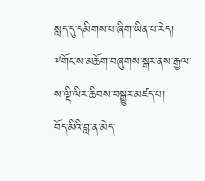སླད་དུ་དམིགས་པ་ཞིག་ཡིན་པ་རེད།
༸གོང་ས་མཆོག་བཞུགས་སྒར་ནས་རྒྱལ་ས་ལྡི་ལིར་ཆིབས་བསྒྱུར་མཛད་པ།
བོད་མིའི་བླ་ན་མེད་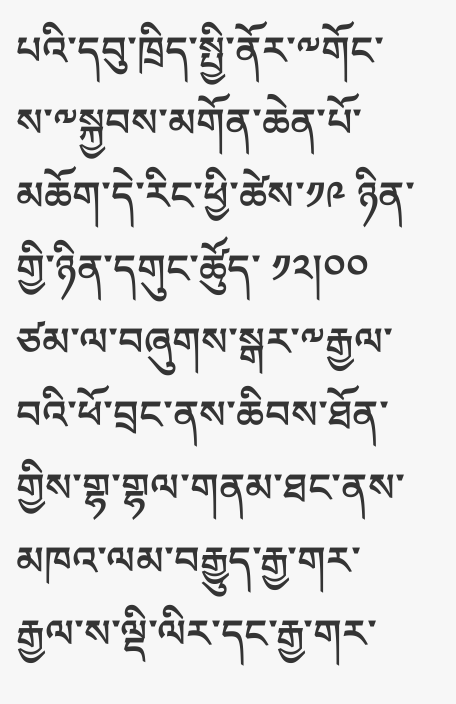པའི་དབུ་ཁྲིད་སྤྱི་ནོར་༸གོང་ས་༸སྐྱབས་མགོན་ཆེན་པོ་མཆོག་དེ་རིང་ཕྱི་ཚེས་༡༩ ཉིན་གྱི་ཉིན་དགུང་ཚོུད་ ༡༢།༠༠ ཙམ་ལ་བཞུགས་སྒར་༸རྒྱལ་བའི་ཕོ་བྲང་ནས་ཆིབས་ཐོན་གྱིས་གྷ་གྷལ་གནམ་ཐང་ནས་མཁའ་ལམ་བརྒྱུད་རྒྱ་གར་རྒྱལ་ས་ལྡི་ལིར་དང་རྒྱ་གར་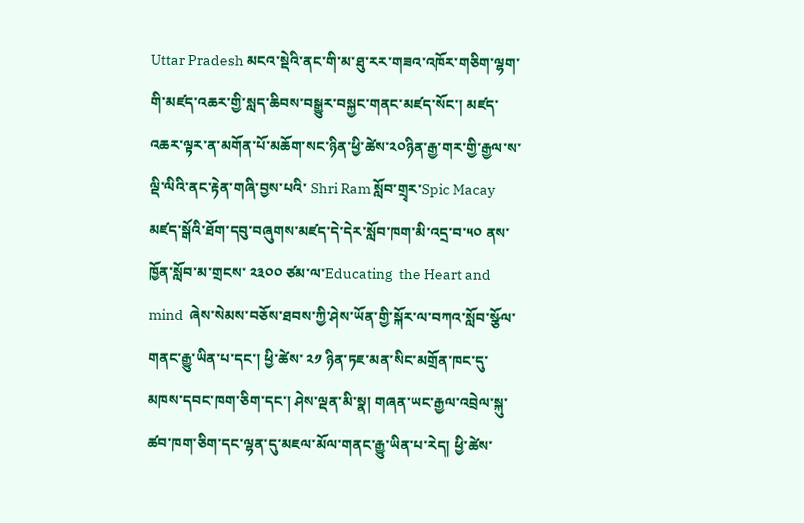Uttar Pradesh མངའ་སྡེའི་ནང་གི་མ་ཐུ་རར་གཟའ་འཁོར་གཅིག་ལྷག་གི་མཛད་འཆར་གྱི་སླད་ཆིབས་བསྒྱུར་བསྐྱང་གནང་མཛད་སོང་། མཛད་འཆར་ལྟར་ན་མགོན་པོ་མཆོག་སང་ཉིན་ཕྱི་ཚེས་༢༠ཉིན་རྒྱ་གར་གྱི་རྒྱལ་ས་ལྡི་ལིའི་ནང་རྟེན་གཞི་བྱས་པའི་ Shri Ram སློབ་གྲྭར་Spic Macay མཛད་སྒོའི་ཐོག་དབུ་བཞུགས་མཛད་དེ་དེར་སློབ་ཁག་མི་འདྲ་བ་༥༠ ནས་ཁྱོན་སློབ་མ་གྲངས་ ༢༣༠༠ ཙམ་ལ་Educating  the Heart and  mind  ཞེས་སེམས་བཅོས་ཐབས་ཀྱི་ཤེས་ཡོན་གྱི་སྐོར་ལ་བཀའ་སློབ་སྩོལ་གནང་རྒྱུ་ཡིན་པ་དང་། ཕྱི་ཚེས་ ༢༡ ཉིན་ཏཇ་མན་སིང་མགྲོན་ཁང་དུ་མཁས་དབང་ཁག་ཅིག་དང་། ཤེས་ལྡན་མི་སྣ། གཞན་ཡང་རྒྱལ་འབྲེལ་སྐུ་ཚབ་ཁག་ཅིག་དང་ལྷན་དུ་མཇལ་མོལ་གནང་རྒྱུ་ཡིན་པ་རེད། ཕྱི་ཚེས་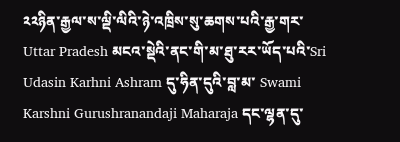༢༢ཉིན་རྒྱལ་ས་ལྡི་ལིའི་ཉེ་འཁྲིས་སུ་ཆགས་པའི་རྒྱ་གར་Uttar Pradesh མངའ་སྡེའི་ནང་གི་མ་ཐུ་རར་ཡོད་པའི་Sri Udasin Karhni Ashram དུ་ཧིན་དུའི་བླ་མ་ Swami Karshni Gurushranandaji Maharaja དང་ལྷན་དུ་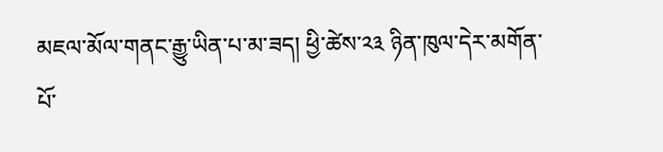མཇལ་མོལ་གནང་རྒྱུ་ཡིན་པ་མ་ཟད། ཕྱི་ཚེས་༢༣ ཉིན་ཁུལ་དེར་མགོན་པོ་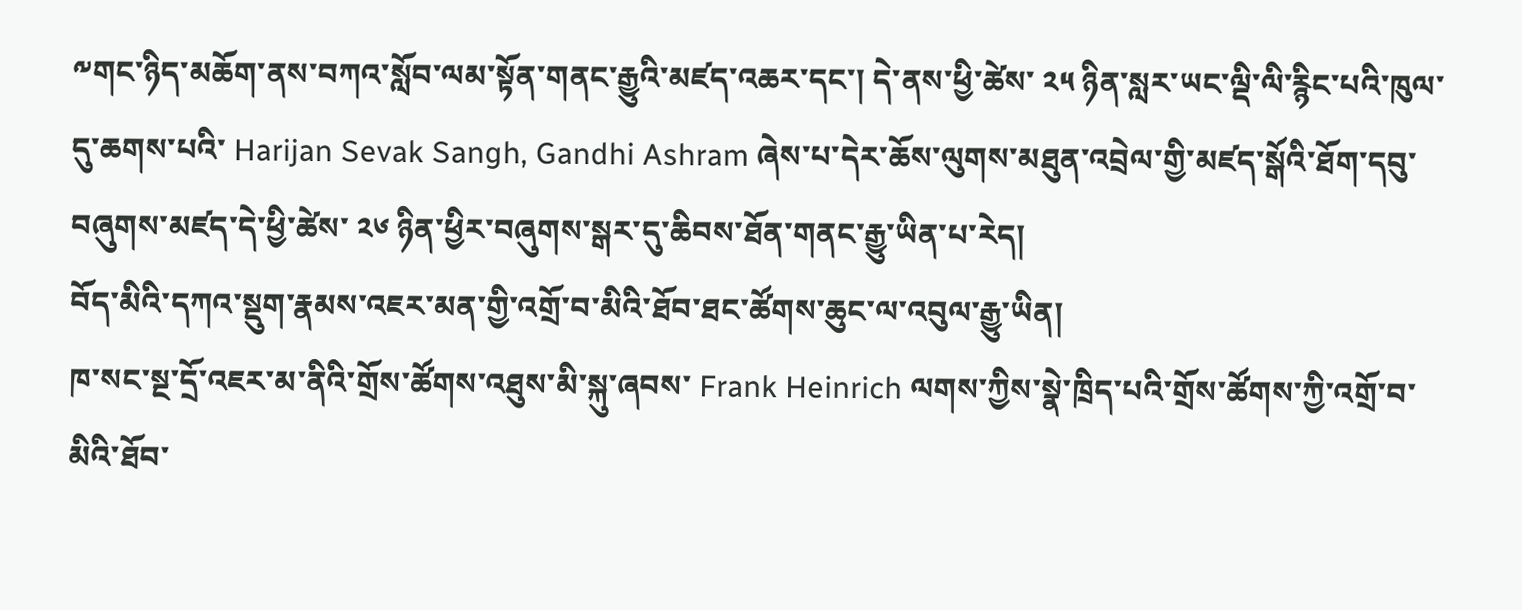༸གང་ཉིད་མཆོག་ནས་བཀའ་སློབ་ལམ་སྟོན་གནང་རྒྱུའི་མཛད་འཆར་དང་། དེ་ནས་ཕྱི་ཚེས་ ༢༥ ཉིན་སླར་ཡང་ལྡི་ལི་རྙིང་པའི་ཁུལ་དུ་ཆགས་པའི་ Harijan Sevak Sangh, Gandhi Ashram ཞེས་པ་དེར་ཆོས་ལུགས་མཐུན་འབྲེལ་གྱི་མཛད་སྒོའི་ཐོག་དབུ་བཞུགས་མཛད་དེ་ཕྱི་ཚེས་ ༢༦ ཉིན་ཕྱིར་བཞུགས་སྒར་དུ་ཆིབས་ཐོན་གནང་རྒྱུ་ཡིན་པ་རེད།
བོད་མིའི་དཀའ་སྡུག་རྣམས་འཇར་མན་གྱི་འགྲོ་བ་མིའི་ཐོབ་ཐང་ཚོགས་ཆུང་ལ་འབུལ་རྒྱུ་ཡིན།
ཁ་སང་སྔ་དྲོ་འཇར་མ་ནིའི་གྲོས་ཚོགས་འཐུས་མི་སྐུ་ཞབས་ Frank Heinrich ལགས་ཀྱིས་སྣེ་ཁྲིད་པའི་གྲོས་ཚོགས་ཀྱི་འགྲོ་བ་མིའི་ཐོབ་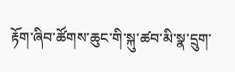རྟོག་ཞིབ་ཚོགས་ཆུང་གི་སྐུ་ཚབ་མི་སྣ་དྲུག་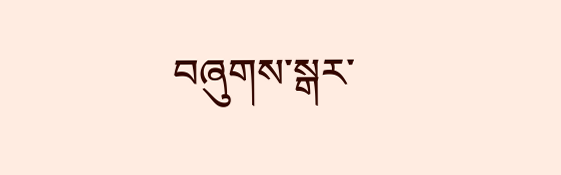བཞུགས་སྒར་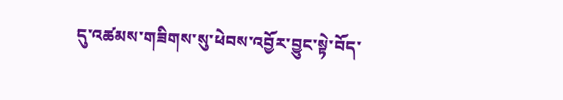དུ་འཚམས་གཟིགས་སུ་ཕེབས་འབྱོར་བྱུང་སྟེ་བོད་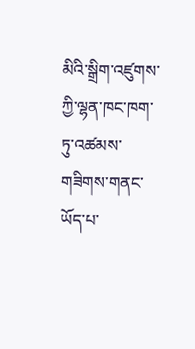མིའི་སྒྲིག་འཛུགས་ཀྱི་ལྷན་ཁང་ཁག་ཏུ་འཚམས་གཟིགས་གནང་ཡོད་པ་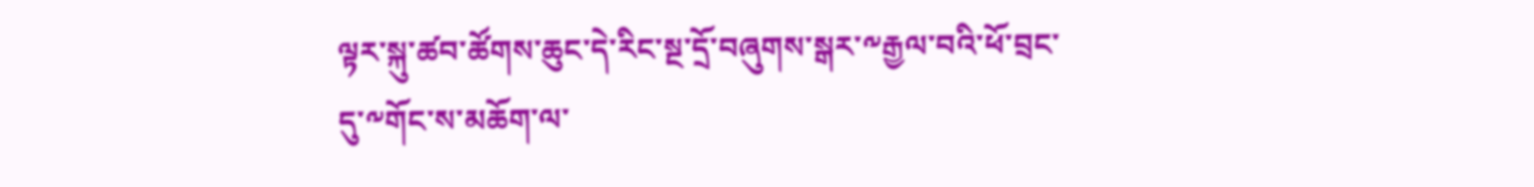ལྟར་སྐུ་ཚབ་ཚོགས་ཆུང་དེ་རིང་སྔ་དྲོ་བཞུགས་སྒར་༸རྒྱལ་བའི་ཕོ་བྲང་དུ་༸གོང་ས་མཆོག་ལ་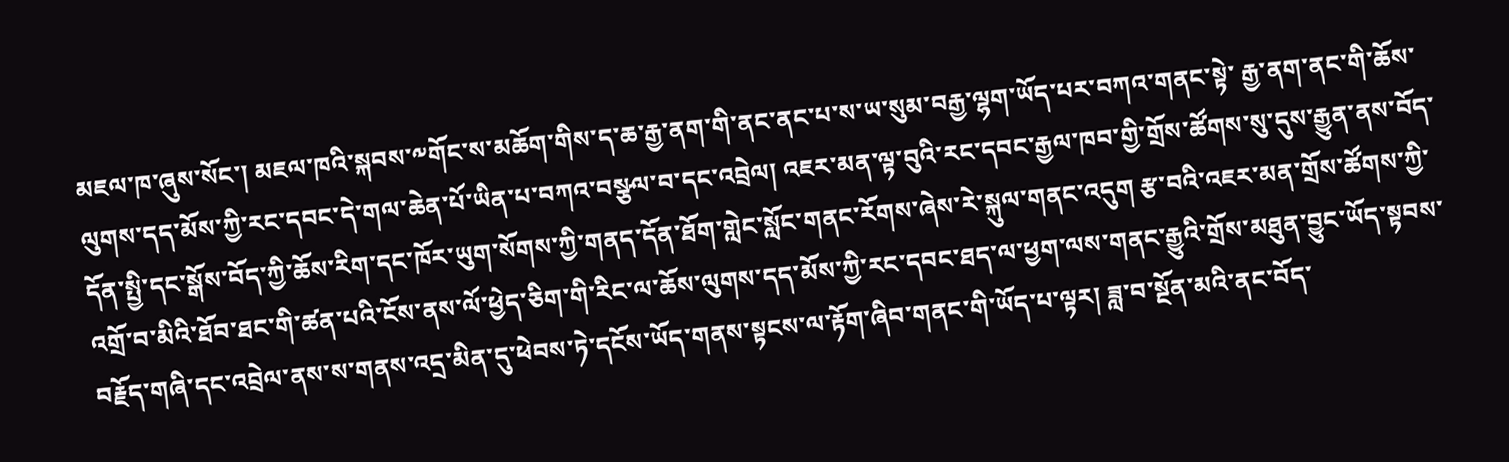མཇལ་ཁ་ཞུས་སོང་། མཇལ་ཁའི་སྐབས་༸གོང་ས་མཆོག་གིས་ད་ཆ་རྒྱ་ནག་གི་ནང་ནང་པ་ས་ཡ་སུམ་བརྒྱ་ལྷག་ཡོད་པར་བཀའ་གནང་སྟེ་ རྒྱ་ནག་ནང་གི་ཆོས་ལུགས་དད་མོས་ཀྱི་རང་དབང་དེ་གལ་ཆེན་པོ་ཡིན་པ་བཀའ་བསྩལ་བ་དང་འབྲེལ། འཇར་མན་ལྟ་བུའི་རང་དབང་རྒྱལ་ཁབ་གྱི་གྲོས་ཚོགས་སུ་དུས་རྒྱུན་ནས་བོད་དོན་སྤྱི་དང་སྒོས་བོད་ཀྱི་ཆོས་རིག་དང་ཁོར་ཡུག་སོགས་ཀྱི་གནད་དོན་ཐོག་གླེང་སློང་གནང་རོགས་ཞེས་རེ་སྐུལ་གནང་འདུག རྩ་བའི་འཇར་མན་གྲོས་ཚོགས་ཀྱི་འགྲོ་བ་མིའི་ཐོབ་ཐང་གི་ཚན་པའི་ངོས་ནས་ལོ་ཕྱེད་ཅིག་གི་རིང་ལ་ཆོས་ལུགས་དད་མོས་ཀྱི་རང་དབང་ཐད་ལ་ཕྱག་ལས་གནང་རྒྱུའི་གྲོས་མཐུན་བྱུང་ཡོད་སྟབས་བརྗོད་གཞི་དང་འབྲེལ་ནས་ས་གནས་འདྲ་མིན་དུ་ཕེབས་ཏེ་དངོས་ཡོད་གནས་སྟངས་ལ་རྟོག་ཞིབ་གནང་གི་ཡོད་པ་ལྟར། ཟླ་བ་སྔོན་མའི་ནང་བོད་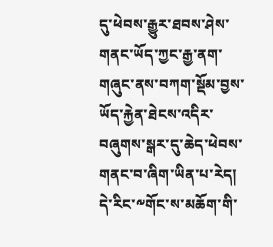དུ་ཕེབས་རྒྱུར་ཐབས་ཤེས་གནང་ཡོད་ཀྱང་རྒྱ་ནག་གཞུང་ནས་བཀག་སྡོམ་བྱས་ཡོད་རྐྱེན་ཐེངས་འདིར་བཞུགས་སྒར་དུ་ཆེད་ཕེབས་གནང་བ་ཞིག་ཡིན་པ་རེད། དེ་རིང་༸གོང་ས་མཆོག་གི་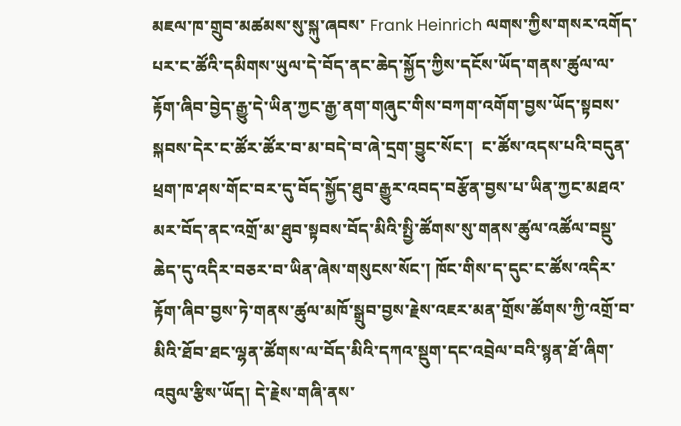མཇལ་ཁ་གྲུབ་མཚམས་སུ་སྐུ་ཞབས་ Frank Heinrich ལགས་ཀྱིས་གསར་འགོད་པར་ང་ཚོའི་དམིགས་ཡུལ་དེ་བོད་ནང་ཆེད་སྐྱོད་ཀྱིས་དངོས་ཡོད་གནས་ཚུལ་ལ་རྟོག་ཞིབ་བྱེད་རྒྱུ་དེ་ཡིན་ཀྱང་རྒྱ་ནག་གཞུང་གིས་བཀག་འགོག་བྱས་ཡོད་སྟབས་སྐབས་དེར་ང་ཚོར་ཚོར་བ་མ་བདེ་བ་ཞེ་དྲག་བྱུང་སོང་།  ང་ཚོས་འདས་པའི་བདུན་ཕྲག་ཁ་ཤས་གོང་བར་དུ་བོད་སྐྱོད་ཐུབ་རྒྱུར་འབད་བརྩོན་བྱས་པ་ཡིན་ཀྱང་མཐའ་མར་བོད་ནང་འགྲོ་མ་ཐུབ་སྟབས་བོད་མིའི་སྤྱི་ཚོགས་སུ་གནས་ཚུལ་འཚོལ་བསྡུ་ཆེད་དུ་འདིར་བཅར་བ་ཡིན་ཞེས་གསུངས་སོང་། ཁོང་གིས་ད་དུང་ང་ཚོས་འདིར་རྟོག་ཞིབ་བྱས་ཏེ་གནས་ཚུལ་མཁོ་སྒྲུབ་བྱས་རྗེས་འཇར་མན་གྲོས་ཚོགས་ཀྱི་འགྲོ་བ་མིའི་ཐོབ་ཐང་ལྷན་ཚོགས་ལ་བོད་མིའི་དཀའ་སྡུག་དང་འབྲེལ་བའི་སྙན་ཐོ་ཞིག་འབུལ་རྩིས་ཡོད། དེ་རྗེས་གཞི་ནས་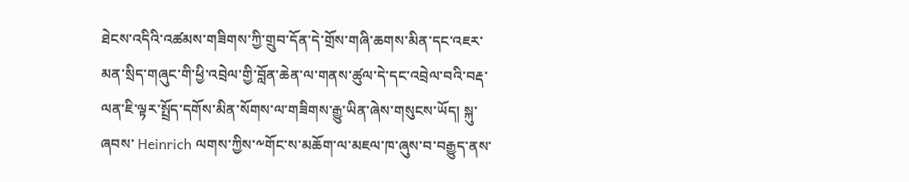ཐེངས་འདིའི་འཚམས་གཟིགས་ཀྱི་གྲུབ་དོན་དེ་གྲོས་གཞི་ཆགས་མིན་དང་འཇར་མན་སྲིད་གཞུང་གི་ཕྱི་འབྲེལ་གྱི་བློན་ཆེན་ལ་གནས་ཚུལ་དེ་དང་འབྲེལ་བའི་བརྡ་ལན་ཇི་ལྟར་སྤྲོད་དགོས་མིན་སོགས་ལ་གཟིགས་རྒྱུ་ཡིན་ཞེས་གསུངས་ཡོད། སྐུ་ཞབས་ Heinrich ལགས་ཀྱིས་༸གོང་ས་མཆོག་ལ་མཇལ་ཁ་ཞུས་བ་བརྒྱུད་ནས་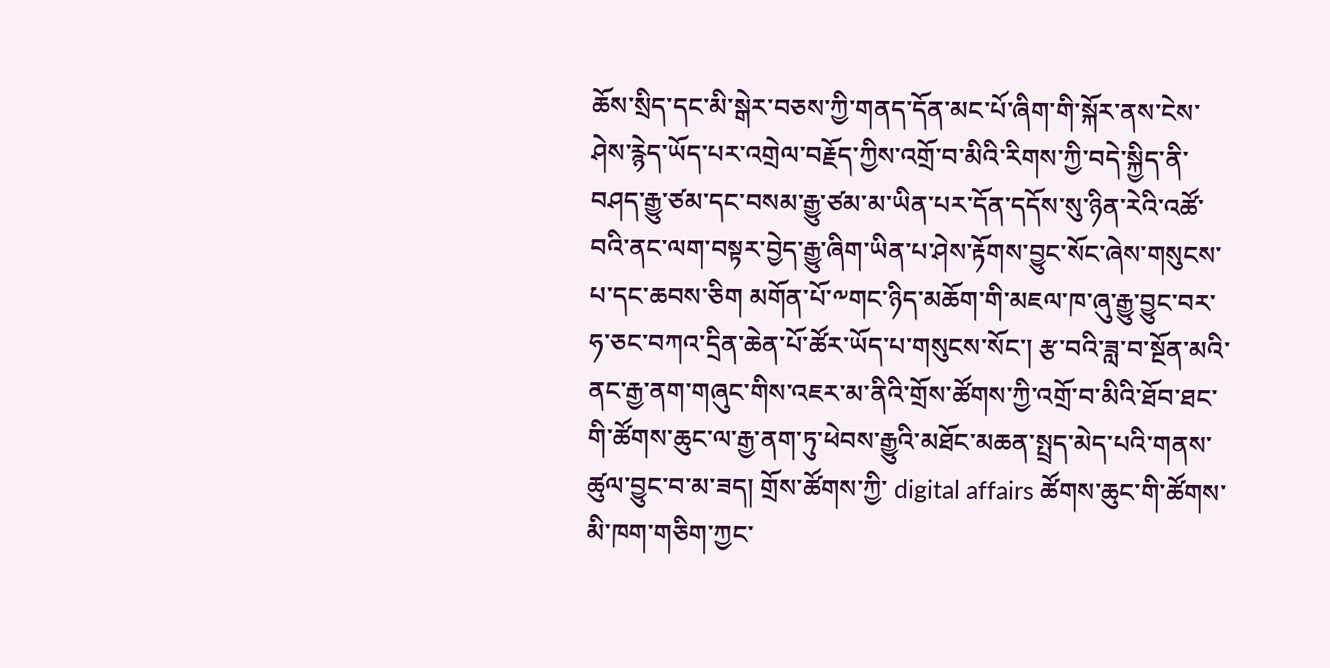ཆོས་སྲིད་དང་མི་སྒེར་བཅས་ཀྱི་གནད་དོན་མང་པོ་ཞིག་གི་སྐོར་ནས་ངེས་ཤེས་རྙེད་ཡོད་པར་འགྲེལ་བརྗོད་ཀྱིས་འགྲོ་བ་མིའི་རིགས་ཀྱི་བདེ་སྐྱིད་ནི་བཤད་རྒྱུ་ཙམ་དང་བསམ་རྒྱུ་ཙམ་མ་ཡིན་པར་དོན་དདོས་སུ་ཉིན་རེའི་འཚོ་བའི་ནང་ལག་བསྟར་བྱེད་རྒྱུ་ཞིག་ཡིན་པ་ཤེས་རྟོགས་བྱུང་སོང་ཞེས་གསུངས་པ་དང་ཆབས་ཅིག མགོན་པོ་༸གང་ཉིད་མཆོག་གི་མཇལ་ཁ་ཞུ་རྒྱུ་བྱུང་བར་ཧ་ཅང་བཀའ་དྲིན་ཆེན་པོ་ཚོར་ཡོད་པ་གསུངས་སོང་། རྩ་བའི་ཟླ་བ་སྔོན་མའི་ནང་རྒྱ་ནག་གཞུང་གིས་འཇར་མ་ནིའི་གྲོས་ཚོགས་ཀྱི་འགྲོ་བ་མིའི་ཐོབ་ཐང་གི་ཚོགས་ཆུང་ལ་རྒྱ་ནག་ཏུ་ཕེབས་རྒྱུའི་མཐོང་མཆན་སྤྲད་མེད་པའི་གནས་ཚུལ་བྱུང་བ་མ་ཟད། གྲོས་ཚོགས་ཀྱི་ digital affairs ཚོགས་ཆུང་གི་ཚོགས་མི་ཁག་གཅིག་ཀྱང་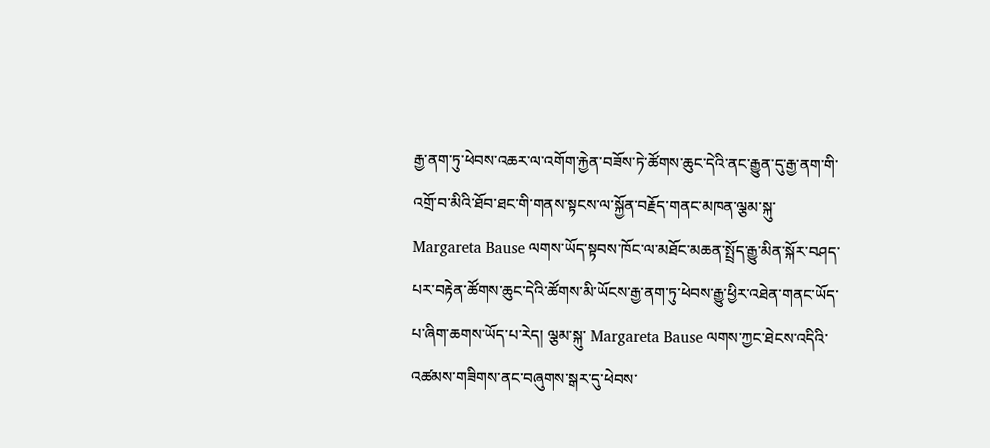རྒྱ་ནག་ཏུ་ཕེབས་འཆར་ལ་འགོག་རྐྱེན་བཟོས་ཏེ་ཚོགས་ཆུང་དེའི་ནང་རྒྱུན་དུ་རྒྱ་ནག་གི་འགྲོ་བ་མིའི་ཐོབ་ཐང་གི་གནས་སྟངས་ལ་སྐྱོན་བརྗོད་གནང་མཁན་ལྕམ་སྐུ་ Margareta Bause ལགས་ཡོད་སྟབས་ཁོང་ལ་མཐོང་མཆན་སྤྲོད་རྒྱུ་མིན་སྐོར་བཤད་པར་བརྟེན་ཚོགས་ཆུང་དེའི་ཚོགས་མི་ཡོངས་རྒྱ་ནག་ཏུ་ཕེབས་རྒྱུ་ཕྱིར་འཐེན་གནང་ཡོད་པ་ཞིག་ཆགས་ཡོད་པ་རེད། ལྕམ་སྐུ་ Margareta Bause ལགས་ཀྱང་ཐེངས་འདིའི་འཚམས་གཟིགས་ནང་བཞུགས་སྒར་དུ་ཕེབས་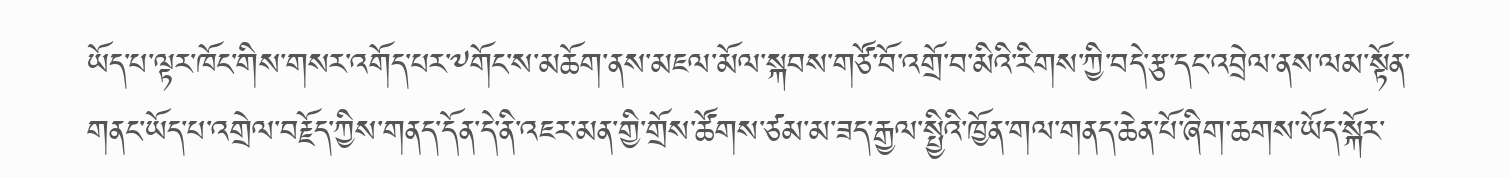ཡོད་པ་ལྟར་ཁོང་གིས་གསར་འགོད་པར་༸གོང་ས་མཆོག་ནས་མཇལ་མོལ་སྐབས་གཙོ་བོ་འགྲོ་བ་མིའི་རིགས་ཀྱི་བདེ་རྩ་དང་འབྲེལ་ནས་ལམ་སྟོན་གནང་ཡོད་པ་འགྲེལ་བརྗོད་ཀྱིས་གནད་དོན་དེ་ནི་འཇར་མན་གྱི་གྲོས་ཚོགས་ཙམ་མ་ཟད་རྒྱལ་སྤྱིའི་ཁྱོན་གལ་གནད་ཆེན་པོ་ཞིག་ཆགས་ཡོད་སྐོར་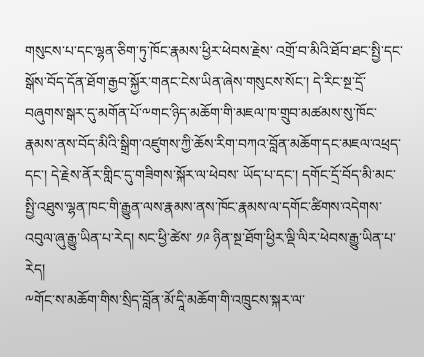གསུངས་པ་དང་ལྷན་ཅིག་ཏུ་ཁོང་རྣམས་ཕྱིར་ཕེབས་རྗེས་ འགྲོ་བ་མིའི་ཐོབ་ཐང་སྤྱི་དང་སྒོས་བོད་དོན་ཐོག་རྒྱབ་སྐྱོར་གནང་ངེས་ཡིན་ཞེས་གསུངས་སོང་། དེ་རིང་སྔ་དྲོ་བཞུགས་སྒར་དུ་མགོན་པོ་༸གང་ཉིད་མཆོག་གི་མཇལ་ཁ་གྲུབ་མཚམས་སུ་ཁོང་རྣམས་ནས་བོད་མིའི་སྒྲིག་འཛུགས་ཀྱི་ཆོས་རིག་བཀའ་བློན་མཆོག་དང་མཇལ་འཕྲད་དང་། དེ་རྗེས་ནོར་གླིང་དུ་གཟིགས་སྐོར་ལ་ཕེབས་ ཡོད་པ་དང་། དགོང་དྲོ་བོད་མི་མང་སྤྱི་འཐུས་ལྷན་ཁང་གི་རྒྱུན་ལས་རྣམས་ནས་ཁོང་རྣམས་ལ་དགོང་ཚིགས་འདེགས་འབུལ་ཞུ་རྒྱུ་ཡིན་པ་རེད། སང་ཕྱི་ཚེས་ ༡༩ ཉིན་སྔ་ཐོག་ཕྱིར་ལྡི་ལིར་ཕེབས་རྒྱུ་ཡིན་པ་རེད།
༸གོང་ས་མཆོག་གིས་སྲིད་བློན་མོ་དཱི་མཆོག་གི་འཁྲུངས་སྐར་ལ་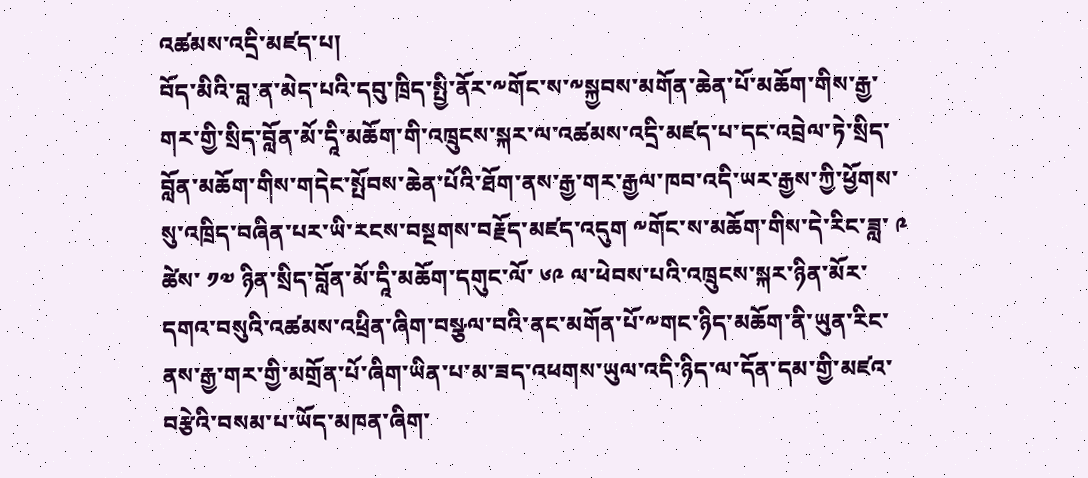འཚམས་འདྲི་མཛད་པ།
བོད་མིའི་བླ་ན་མེད་པའི་དབུ་ཁྲིད་སྤྱི་ནོར་༸གོང་ས་༸སྐྱབས་མགོན་ཆེན་པོ་མཆོག་གིས་རྒྱ་གར་གྱི་སྲིད་བློན་མོ་དཱི་མཆོག་གི་འཁྲུངས་སྐར་ལ་འཚམས་འདྲི་མཛད་པ་དང་འབྲེལ་ཏེ་སྲིད་བློན་མཆོག་གིས་གདེང་སྤོབས་ཆེན་པོའི་ཐོག་ནས་རྒྱ་གར་རྒྱལ་ཁབ་འདི་ཡར་རྒྱས་ཀྱི་ཕྱོགས་སུ་འཁྲིད་བཞིན་པར་ཡི་རངས་བསྔགས་བརྗོད་མཛད་འདུག ༸གོང་ས་མཆོག་གིས་དེ་རིང་ཟླ་ ༩ ཚེས་ ༡༧ ཉིན་སྲིད་བློན་མོ་དཱི་མཆོག་དགུང་ལོ་ ༦༩ ལ་ཕེབས་པའི་འཁྲུངས་སྐར་ཉིན་མོར་དགའ་བསུའི་འཚམས་འཕྲིན་ཞིག་བསྩལ་བའི་ནང་མགོན་པོ་༸གང་ཉིད་མཆོག་ནི་ཡུན་རིང་ནས་རྒྱ་གར་གྱི་མགྲོན་པོ་ཞིག་ཡིན་པ་མ་ཟད་འཕགས་ཡུལ་འདི་ཉིད་ལ་དོན་དམ་གྱི་མཛའ་བརྩེའི་བསམ་པ་ཡོད་མཁན་ཞིག་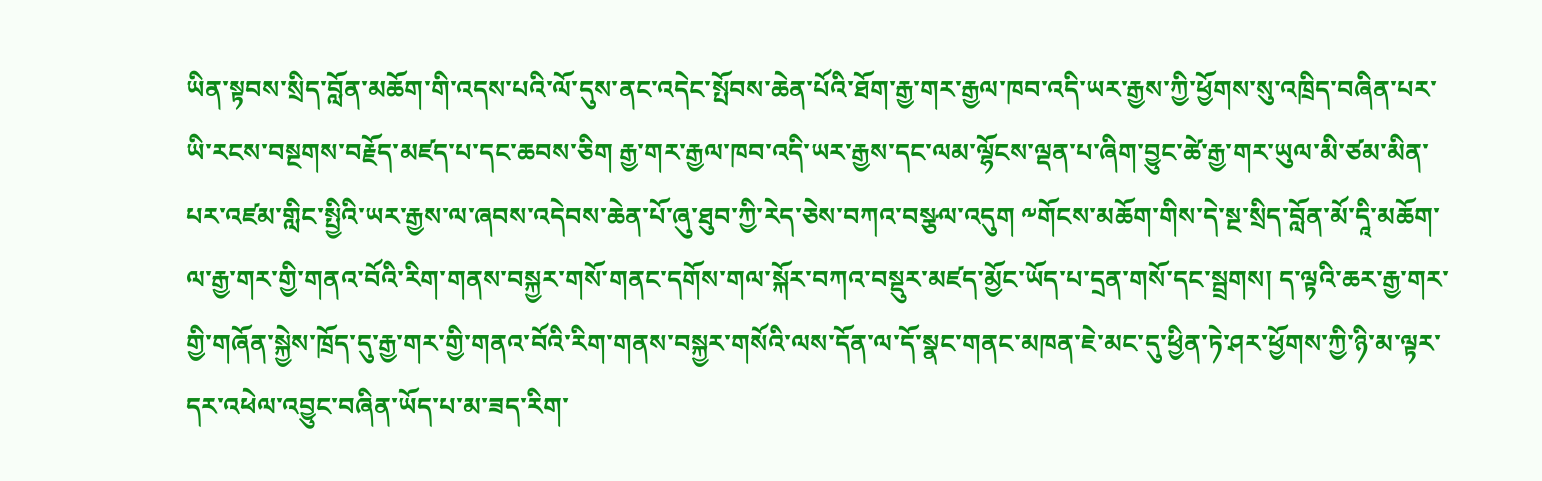ཡིན་སྟབས་སྲིད་བློན་མཆོག་གི་འདས་པའི་ལོ་དུས་ནང་འདེང་སྤོབས་ཆེན་པོའི་ཐོག་རྒྱ་གར་རྒྱལ་ཁབ་འདི་ཡར་རྒྱས་ཀྱི་ཕྱོགས་སུ་འཁྲིད་བཞིན་པར་ཡི་རངས་བསྔགས་བརྗོད་མཛད་པ་དང་ཆབས་ཅིག རྒྱ་གར་རྒྱལ་ཁབ་འདི་ཡར་རྒྱས་དང་ལམ་ལྷོངས་ལྡན་པ་ཞིག་བྱུང་ཚེ་རྒྱ་གར་ཡུལ་མི་ཙམ་མིན་པར་འཛམ་གླིང་སྤྱིའི་ཡར་རྒྱས་ལ་ཞབས་འདེབས་ཆེན་པོ་ཞུ་ཐུབ་ཀྱི་རེད་ཅེས་བཀའ་བསྩལ་འདུག ༸གོངས་མཆོག་གིས་དེ་སྔ་སྲིད་བློན་མོ་དཱི་མཆོག་ལ་རྒྱ་གར་གྱི་གནའ་བོའི་རིག་གནས་བསྐྱར་གསོ་གནང་དགོས་གལ་སྐོར་བཀའ་བསྡུར་མཛད་མྱོང་ཡོད་པ་དྲན་གསོ་དང་སྦྲགས། ད་ལྟའི་ཆར་རྒྱ་གར་གྱི་གཞོན་སྐྱེས་ཁྲོད་དུ་རྒྱ་གར་གྱི་གནའ་བོའི་རིག་གནས་བསྐྱར་གསོའི་ལས་དོན་ལ་དོ་སྣང་གནང་མཁན་ཇེ་མང་དུ་ཕྱིན་ཏེ་ཤར་ཕྱོགས་ཀྱི་ཉི་མ་ལྟར་དར་འཕེལ་འབྱུང་བཞིན་ཡོད་པ་མ་ཟད་རིག་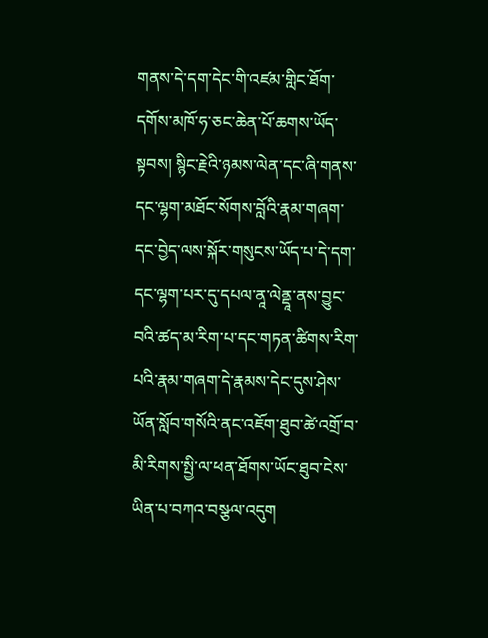གནས་དེ་དག་དེང་གི་འཛམ་གླིང་ཐོག་དགོས་མཁོ་ཧ་ཅང་ཆེན་པོ་ཆགས་ཡོད་སྟབས། སྙིང་རྗེའི་ཉམས་ལེན་དང་ཞི་གནས་དང་ལྷག་མཐོང་སོགས་བློའི་རྣམ་གཞག་དང་བྱེད་ལས་སྐོར་གསུངས་ཡོད་པ་དེ་དག་དང་ལྷག་པར་དུ་དཔལ་ནཱ་ལེནྡཱ་ནས་བྱུང་བའི་ཚད་མ་རིག་པ་དང་གཏན་ཚིགས་རིག་པའི་རྣམ་གཞག་དེ་རྣམས་དེང་དུས་ཤེས་ཡོན་སློབ་གསོའི་ནང་འཇོག་ཐུབ་ཚེ་འགྲོ་བ་མི་རིགས་སྤྱི་ལ་ཕན་ཐོགས་ཡོང་ཐུབ་ངེས་ཡིན་པ་བཀའ་བསྩལ་འདུག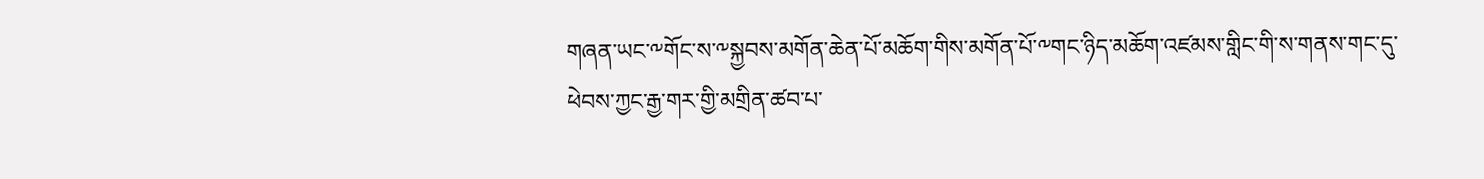གཞན་ཡང་༸གོང་ས་༸སྐྱབས་མགོན་ཆེན་པོ་མཆོག་གིས་མགོན་པོ་༸གང་ཉིད་མཆོག་འཛམས་གླིང་གི་ས་གནས་གང་དུ་ཕེབས་ཀྱང་རྒྱ་གར་གྱི་མགྲིན་ཚབ་པ་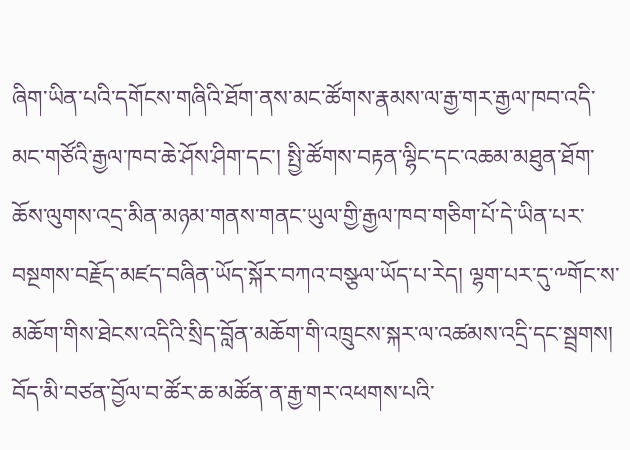ཞིག་ཡིན་པའི་དགོངས་གཞིའི་ཐོག་ནས་མང་ཚོགས་རྣམས་ལ་རྒྱ་གར་རྒྱལ་ཁབ་འདི་མང་གཙོའི་རྒྱལ་ཁབ་ཆེ་ཤོས་ཤིག་དང་། སྤྱི་ཚོགས་བརྟན་ལྷིང་དང་འཆམ་མཐུན་ཐོག་ཆོས་ལུགས་འདྲ་མིན་མཉམ་གནས་གནང་ཡུལ་གྱི་རྒྱལ་ཁབ་གཅིག་པོ་དེ་ཡིན་པར་བསྔགས་བརྗོད་མཛད་བཞིན་ཡོད་སྐོར་བཀའ་བསྩལ་ཡོད་པ་རེད། ལྷག་པར་དུ་༸གོང་ས་མཆོག་གིས་ཐེངས་འདིའི་སྲིད་བློན་མཆོག་གི་འཁྲུངས་སྐར་ལ་འཚམས་འདྲི་དང་སྦྲགས། བོད་མི་བཙན་བྱོལ་བ་ཚོར་ཆ་མཚོན་ན་རྒྱ་གར་འཕགས་པའི་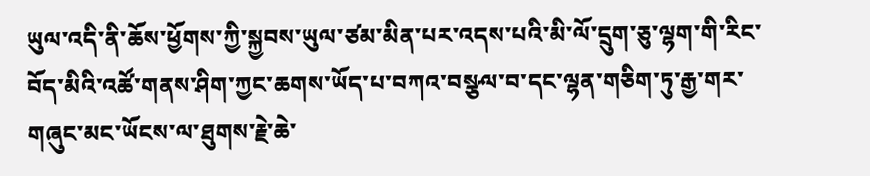ཡུལ་འདི་ནི་ཆོས་ཕྱོགས་ཀྱི་སྐྱབས་ཡུལ་ཙམ་མིན་པར་འདས་པའི་མི་ལོ་དྲུག་ཅུ་ལྷག་གི་རིང་བོད་མིའི་འཚོ་གནས་ཤིག་ཀྱང་ཆགས་ཡོད་པ་བཀའ་བསྩལ་བ་དང་ལྷན་གཅིག་ཏུ་རྒྱ་གར་གཞུང་མང་ཡོངས་ལ་ཐུགས་རྗེ་ཆེ་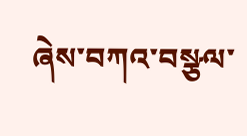ཞེས་བཀའ་བསྩལ་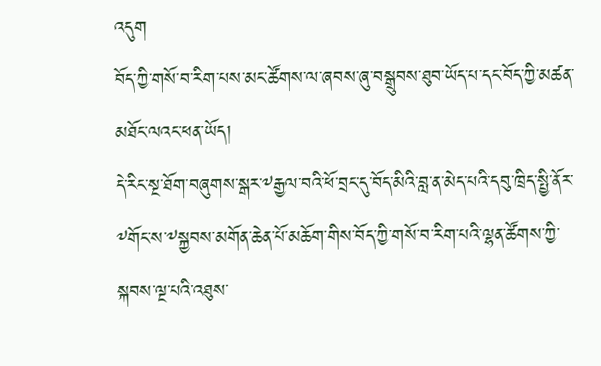འདུག
བོད་ཀྱི་གསོ་བ་རིག་པས་མང་ཚོགས་ལ་ཞབས་ཞུ་བསྒྲུབས་ཐུབ་ཡོད་པ་དང་བོད་ཀྱི་མཚན་མཐོང་ལའང་ཕན་ཡོད།
དེ་རིང་སྔ་ཐོག་བཞུགས་སྒར་༸རྒྱལ་བའི་ཕོ་བྲང་དུ་བོད་མིའི་བླ་ན་མེད་པའི་དབུ་ཁྲིད་སྤྱི་ནོར་༸གོང་ས་༸སྐྱབས་མགོན་ཆེན་པོ་མཆོག་གིས་བོད་ཀྱི་གསོ་བ་རིག་པའི་ལྷན་ཚོགས་ཀྱི་སྐབས་ལྔ་པའི་འཐུས་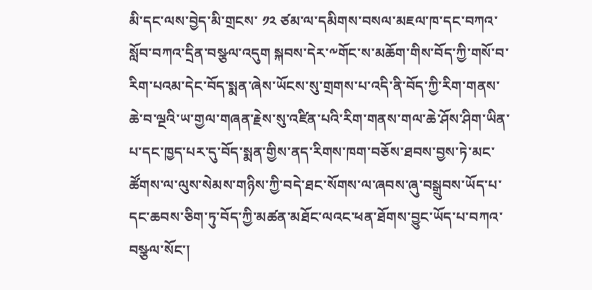མི་དང་ལས་བྱེད་མི་གྲངས་ ༡༢ ཙམ་ལ་དམིགས་བསལ་མཇལ་ཁ་དང་བཀའ་སློབ་བཀའ་དྲིན་བསྩལ་འདུག སྐབས་དེར་༸གོང་ས་མཆོག་གིས་བོད་ཀྱི་གསོ་བ་རིག་པའམ་དེང་བོད་སྨན་ཞེས་ཡོངས་སུ་གྲགས་པ་འདི་ནི་བོད་ཀྱི་རིག་གནས་ཆེ་བ་ལྔའི་ཡ་གྱལ་གཞན་རྗེས་སུ་འཛིན་པའི་རིག་གནས་གལ་ཆེ་ཤོས་ཤིག་ཡིན་པ་དང་ཁྱད་པར་དུ་བོད་སྨན་གྱིས་ནད་རིགས་ཁག་བཅོས་ཐབས་བྱས་ཏེ་མང་ཚོགས་ལ་ལུས་སེམས་གཉིས་ཀྱི་བདེ་ཐང་སོགས་ལ་ཞབས་ཞུ་བསྒྲུབས་ཡོད་པ་དང་ཆབས་ཅིག་ཏུ་བོད་ཀྱི་མཚན་མཐོང་ལའང་ཕན་ཐོགས་བྱུང་ཡོད་པ་བཀའ་བསྩལ་སོང་།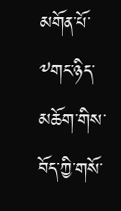མགོན་པོ་༸གང་ཉིད་མཆོག་གིས་བོད་ཀྱི་གསོ་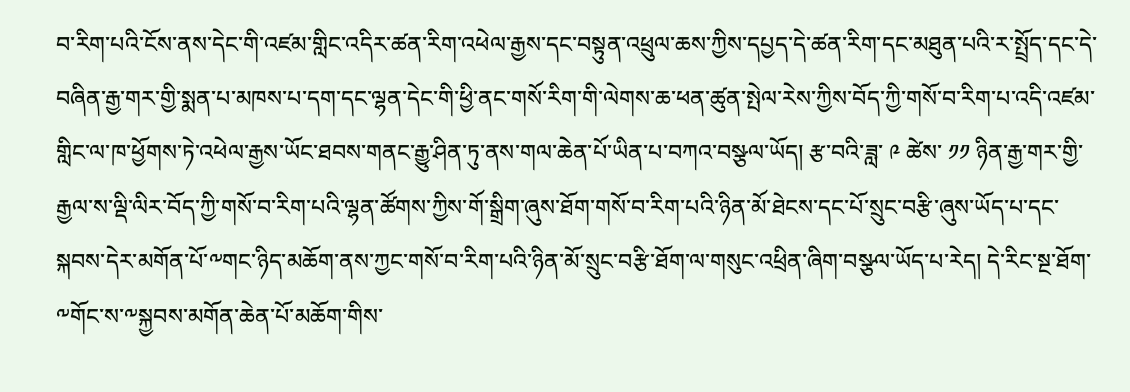བ་རིག་པའི་ངོས་ནས་དེང་གི་འཛམ་གླིང་འདིར་ཚན་རིག་འཕེལ་རྒྱས་དང་བསྟུན་འཕྲུལ་ཆས་ཀྱིས་དཔྱད་དེ་ཚན་རིག་དང་མཐུན་པའི་ར་སྤྲོད་དང་དེ་བཞིན་རྒྱ་གར་གྱི་སྨན་པ་མཁས་པ་དག་དང་ལྷན་དེང་གི་ཕྱི་ནང་གསོ་རིག་གི་ལེགས་ཆ་ཕན་ཚུན་སྤེལ་རེས་ཀྱིས་བོད་ཀྱི་གསོ་བ་རིག་པ་འདི་འཛམ་གླིང་ལ་ཁ་ཕྱོགས་ཏེ་འཕེལ་རྒྱས་ཡོང་ཐབས་གནང་རྒྱུ་ཤིན་ཏུ་ནས་གལ་ཆེན་པོ་ཡིན་པ་བཀའ་བསྩལ་ཡོད། རྩ་བའི་ཟླ་ ༩ ཚེས་ ༡༡ ཉིན་རྒྱ་གར་གྱི་རྒྱལ་ས་ལྡི་ལིར་བོད་ཀྱི་གསོ་བ་རིག་པའི་ལྷན་ཚོགས་ཀྱིས་གོ་སྒྲིག་ཞུས་ཐོག་གསོ་བ་རིག་པའི་ཉིན་མོ་ཐེངས་དང་པོ་སྲུང་བརྩི་ཞུས་ཡོད་པ་དང་སྐབས་དེར་མགོན་པོ་༸གང་ཉིད་མཆོག་ནས་ཀྱང་གསོ་བ་རིག་པའི་ཉིན་མོ་སྲུང་བརྩི་ཐོག་ལ་གསུང་འཕྲིན་ཞིག་བསྩལ་ཡོད་པ་རེད། དེ་རིང་སྔ་ཐོག་༸གོང་ས་༸སྐྱབས་མགོན་ཆེན་པོ་མཆོག་གིས་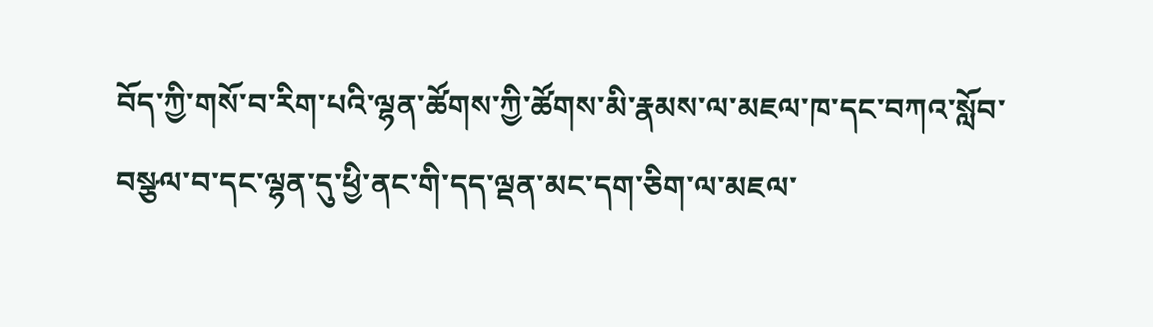བོད་ཀྱི་གསོ་བ་རིག་པའི་ལྷན་ཚོགས་ཀྱི་ཚོགས་མི་རྣམས་ལ་མཇལ་ཁ་དང་བཀའ་སློབ་བསྩལ་བ་དང་ལྷན་དུ་ཕྱི་ནང་གི་དད་ལྡན་མང་དག་ཅིག་ལ་མཇལ་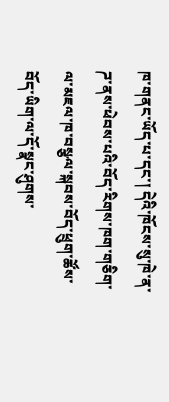ཁ་གནང་ཡོད་པ་དང་། དེའི་ཁོངས་སུ་ཁེ་ན་ཌ་ནས་ཕེབས་པའི་བོད་རིགས་ཁག་གཅིག་ལ་མཇལ་ཁ་བསྩལ་སྐབས་བོད་ཕྲུག་ཚོས་བོད་ཡིག་ལ་དོ་སྣང་ཤུགས་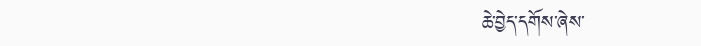ཆེ་བྱེད་དགོས་ཞེས་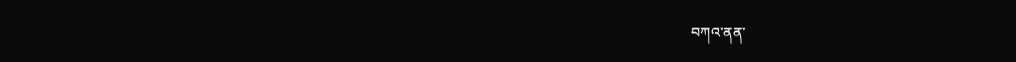བཀའ་ནན་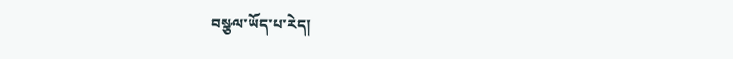བསྩལ་ཡོད་པ་རེད།